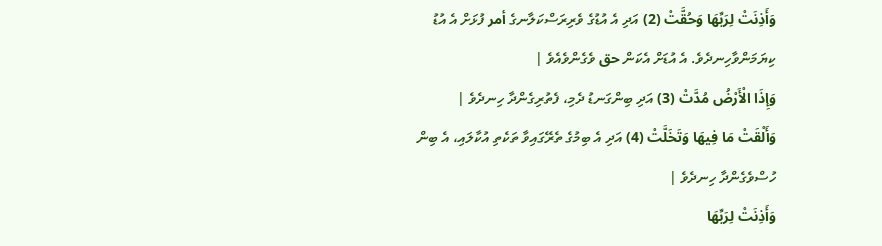وَأَذِنَتْ لِرَبِّهَا وَحُقَّتْ (2) އަދި އެ އުޑުގެ ވެރިރަސްކަލާނގެ أمر ފުޅަށް އެ އުޑު ކިޔަމަންވާހިނދެވެ. އެ އުޑަށް އެކަން حق ވެގެންވެއެވެ |
وَإِذَا الْأَرْضُ مُدَّتْ (3) އަދި ބިންގަނޑު ދެމި، ފެތުރިގެންދާ ހިނދެވެ |
وَأَلْقَتْ مَا فِيهَا وَتَخَلَّتْ (4) އަދި އެ ބިމުގެ ތެރޭގައިވާ ތަކެތި އުކާލައި، އެ ބިން ހުސްވެގެންދާ ހިނދެވެ |
وَأَذِنَتْ لِرَبِّهَا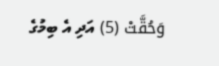وَحُقَّتْ (5) އަދި އެ ބިމުގެ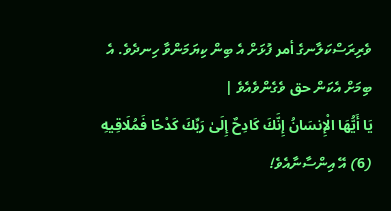ވެރިރަސްކަލާނގެ أمر ފުޅަށް އެ ބިން ކިޔަމަންވާ ހިނދެވެ. އެ ބިމަށް އެކަން حق ވެގެންވެއެވެ |
يَا أَيُّهَا الْإِنسَانُ إِنَّكَ كَادِحٌ إِلَىٰ رَبِّكَ كَدْحًا فَمُلَاقِيهِ (6) އޭ އިންސާނާއެވެ!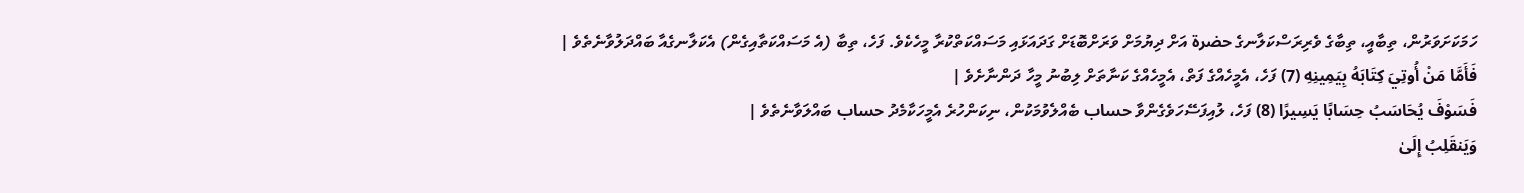ހަމަކަށަވަރުން، ތިބާއީ، ތިބާގެ ވެރިރަސްކަލާނގެ حضرة އަށް ދިޔުމަށް ވަރަށްބޮޑަށް ގަދައަޅައި މަސައްކަތްކުރާ މީހެކެވެ. ފަހެ، ތިބާ (އެ މަސައްކަތާއިގެން) އެކަލާނގެއާ ބައްދަލުވާނެތެވެ |
فَأَمَّا مَنْ أُوتِيَ كِتَابَهُ بِيَمِينِهِ (7) ފަހެ، އެމީހެއްގެ ފަތް، އެމީހެއްގެ ކަނާތަށް ލިބުނު މީހާ ދަންނާށެވެ |
فَسَوْفَ يُحَاسَبُ حِسَابًا يَسِيرًا (8) ފަހެ، ލުއިފަސޭހަވެގެންވާ حساب ބެއްލެވުމަކުން، ނިކަންހުރެ އެމީހަކާމެދު حساب ބައްލަވާނެތެވެ |
وَيَنقَلِبُ إِلَىٰ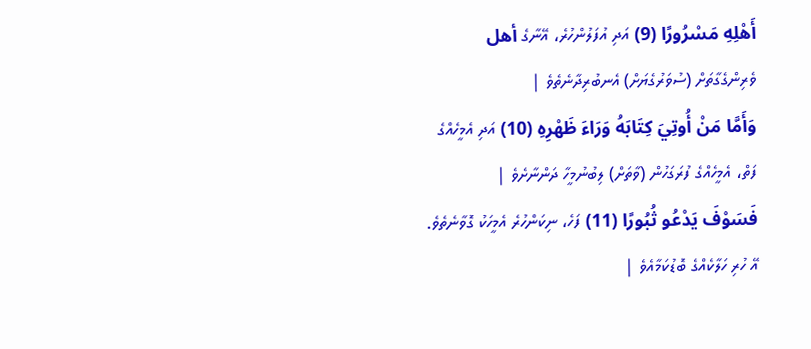أَهْلِهِ مَسْرُورًا (9) އަދި އުފަލުންހުރެ، އޭނާގެ أهل ވެރިންގެގާތަށް (ސުވަރުގެޔަށް) އެނބުރިދާނެތެވެ |
وَأَمَّا مَنْ أُوتِيَ كِتَابَهُ وَرَاءَ ظَهْرِهِ (10) އަދި އެމީހެއްގެ ފަތް، އެމީހެއްގެ ފުރަގަހުން (ވާތަށް) ލިބުނުމީހާ ދަންނާށެވެ |
فَسَوْفَ يَدْعُو ثُبُورًا (11) ފަހެ، ނިކަންހުރެ އެމީހަކު ގޮވާނެތެވެ. އޭ ހުރި ހަލާކެއްގެ ބޮޑުކަމާއެވެ |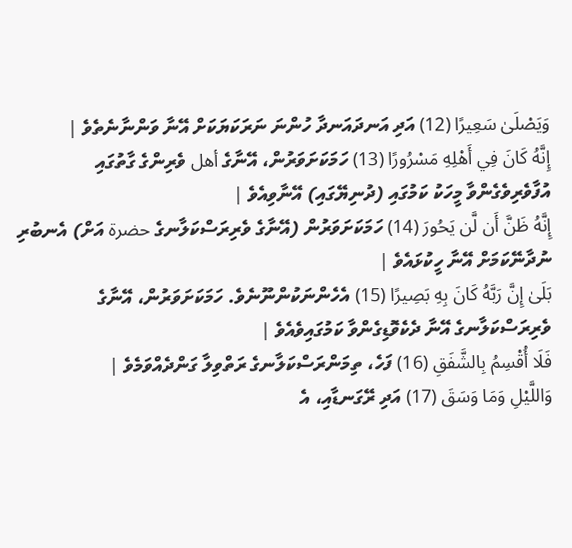وَيَصْلَىٰ سَعِيرًا (12) އަދި އަނދައަނދާ ހުންނަ ނަރަކަޔަކަށް އޭނާ ވަންނާނެތެވެ |
إِنَّهُ كَانَ فِي أَهْلِهِ مَسْرُورًا (13) ހަމަކަށަވަރުން، އޭނާގެ أهل ވެރިންގެ ގާތުގައި އުފާވެރިވެގެންވާ މީހަކު ކަމުގައި (ދުނިޔޭގައި) އޭނާވިއެވެ |
إِنَّهُ ظَنَّ أَن لَّن يَحُورَ (14) ހަމަކަށަވަރުން (އޭނާގެ ވެރިރަސްކަލާނގެ حضرة އަށް) އެނބުރި ނުދާނޭކަމަށް އޭނާ ހީކުޅައެވެ |
بَلَىٰ إِنَّ رَبَّهُ كَانَ بِهِ بَصِيرًا (15) އެހެންނަކުންނޫނެވެ. ހަމަކަށަވަރުން، އޭނާގެ ވެރިރަސްކަލާނގެ އޭނާ ދެކެވޮޑިގެންވާ ކަމުގައިވެއެވެ |
فَلَا أُقْسِمُ بِالشَّفَقِ (16) ފަހެ، ތިމަންރަސްކަލާނގެ ރަތްވިލާ ގަންދެއްވަމެވެ |
وَاللَّيْلِ وَمَا وَسَقَ (17) އަދި ރޭގަނޑާއި، އެ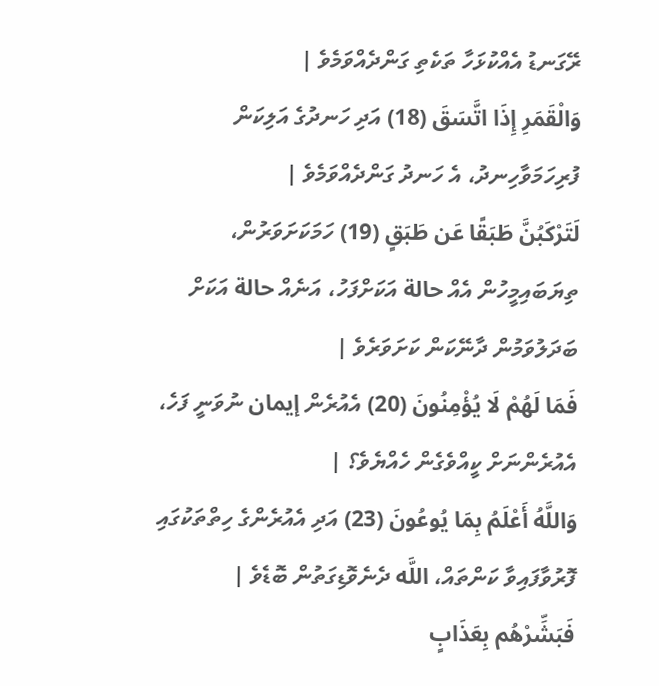ރޭގަނޑު އެއްކުޅަހާ ތަކެތި ގަންދެއްވަމެވެ |
وَالْقَمَرِ إِذَا اتَّسَقَ (18) އަދި ހަނދުގެ އަލިކަން ފުރިހަމަވާހިނދު، އެ ހަނދު ގަންދެއްވަމެވެ |
لَتَرْكَبُنَّ طَبَقًا عَن طَبَقٍ (19) ހަމަކަށަވަރުން، ތިޔަބައިމީހުން އެއް حالة އަކަށްފަހު، އަނެއް حالة އަކަށް ބަދަލުވަމުން ދާނޭކަން ކަށަވަރެވެ |
فَمَا لَهُمْ لَا يُؤْمِنُونَ (20) އެއުރެން إيمان ނުވަނީ ފަހެ، އެއުރެންނަށް ކީއްވެގެން ހެއްޔެވެ؟ |
وَاللَّهُ أَعْلَمُ بِمَا يُوعُونَ (23) އަދި އެއުރެންގެ ހިތްތަކުގައި ފޮރުވާފައިވާ ކަންތައް، اللَّه ދެނެވޮޑިގަތުން ބޮޑެވެ |
فَبَشِّرْهُم بِعَذَابٍ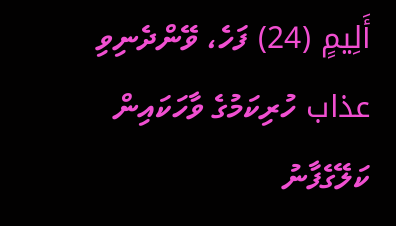أَلِيمٍ (24) ފަހެ، ވޭންދެނިވި عذاب ހުރިކަމުގެ ވާހަކައިން ކަލޭގެފާނު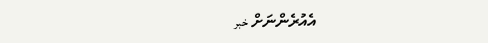އެއުރެންނަށް خبر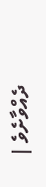ދެއްވާށެވެ |